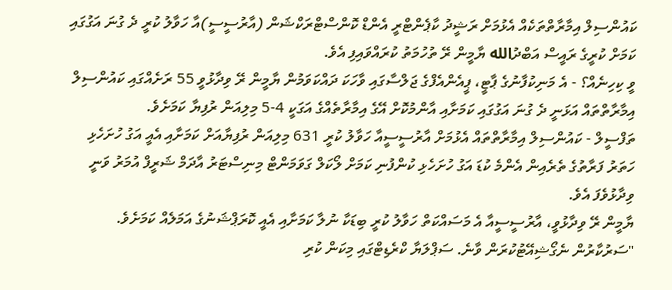ކައުންސިލް އިމާރާތްތަކެއް އެޅުމަށް ރަޝީދު ކާޕެންޓްރީ އެންޑް ކޮންސްޓްރަކްޝަން (އާރުސީސީ)އާ ހަވާލު ކުރީ ދެ ގުނަ އަގުގައި ކަމަށް ކުރީގެ ރައީސް އަބްދުالله ޔާމީން ރޭ ތުހުމަތު ކުރައްވައިފި އެވެ.
ވީ ކިހިނެއް؟ - އެ މަނިކުފާނުގެ ޕާޓީ، ޕީއެންއެފްގެ ޖަލްސާގައި ވާހަކަ ދައްކަވަމުން ޔާމީން ރޭ ވިދާޅުވީ 55 ރަށެއްގައި ކައުންސިލް އިމާރާތްތައް އަޅަނީ ދެ ގުނަ އަގުގައި ކަމަށާއި އާންމުކޮށް އޭގެ އިމާރާތެއްގެ އަގަކީ 4-5 މިލިއަން ރުފިޔާ ކަމަށެވެ.
ތަފްސީލް - ކައުންސިލް އިމާރާތްތައް އެޅުމަށް އާރުސީސީއާ ހަވާލު ކުރީ 631 މިލިއަން ރުފިޔާއަށް ކަމަށާއި އެއީ އަގު ހުށަހެޅި ހަތަރު ފަރާތުގެ ތެރެއިން އެންމެ ކުޑަ އަގު ހުށަހެޅި ކުންފުނި ކަމަށް ލޯކަލް ގަވަމަންޓް މިނިސްޓަރު އާދަމް ޝަރީފް އުމަރު ވަނީ ވިދާޅުވެފަ އެވެ.
ޔާމީން ރޭ ވިދާޅުވީ، އާރުސީސީއާ އެ މަސައްކަތް ހަވާލު ކުރީ ބިޑަކާ ނުލާ ކަމަށާއި އެއީ ކޮރަޕްޝަނުގެ އަމަލެއް ކަމަށެވެ.
"ސަރުކާރުން ނެގޯޝިއޭޓުކުރަން ވާނެ. ސަޕްލަޔާ ކްރެޑިޓްގައި މިކަން ކުރި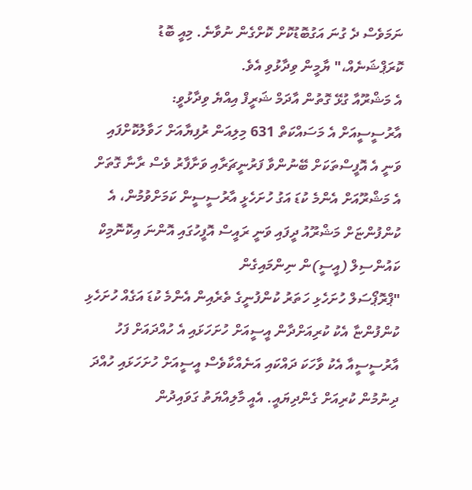ނަމަވެސް ދެ ގުނަ އަގުބޮޑުކޮށް ކޮށްގެން ނުވާނެ. މިއީ ބޮޑު ކޮރަޕްޝަނެއް،" ޔާމީން ވިދާޅުވި އެވެ.
އެ މަޝްރޫއާ ގުޅޭ ގޮތުން އާދަމް ޝަރީފް އިއްޔެ ވިދާޅުވީ:
އާރުސީސީއަށް އެ މަސައްކަތް 631 މިލިއަން ރުފިޔާއަށް ހަވާލުކޮށްފައި ވަނީ އެ އޮފީސްތަކަށް ބޭނުންވާ ފަރުނީޗަރާއި ވަށާފާރު ވެސް ރާނާ ގޮތަށް
އެ މަޝްރޫއަށް އެންމެ ކުޑަ އަގު ހުށަހެޅީ އާރުސީސީން ކަމަށްވުމުން، އެ ކުންފުންޏަށް މަޝްރޫއު ދީފައި ވަނީ ރައީސް އޮފީހުގައި އޮންނަ އިކޮނޮމިކް ކައުންސިލް (އީސީ)ން ނިންމައިގެން
"ޕްރޮޕޯސަލް ހުށަހެޅި ހަތަރު ކުންފުނީގެ ތެރެއިން އެންމެ ކުޑަ އަގެއް ހުށަހެޅި ކުންފުންޏާ އެކު ކުރިއަށްދާން އީސީއަށް ހުށަހަޅައި އެ ހުއްދައަށް ފަހު އާރުސީސީއާ އެކު ވާހަކަ ދައްކައި އަނެއްކާވެސް އީސީއަށް ހުށަހަޅައި ހުއްދަ ދިނުމުން ކުރިއަށް ގެންދިޔައީ. އެއީ މާލިއްޔަތު ގަވައިދުން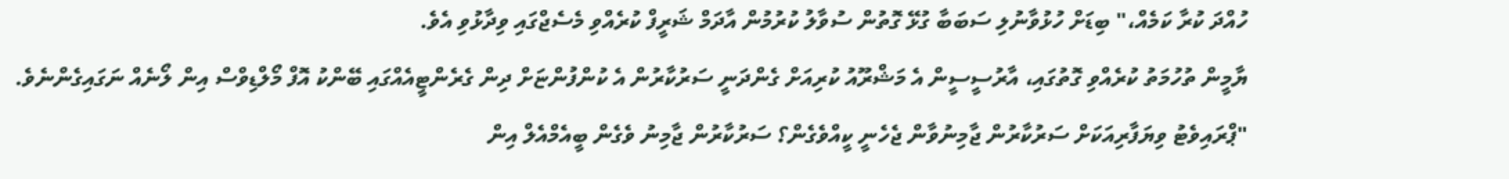ހުއްދަ ކުރާ ކަމެއް،" ބިޑަށް ހުޅުވާނުލި ސަބަބާ ގުޅޭ ގޮތުން ސުވާލު ކުރުމުން އާދަމް ޝަރީފް ކުރެއްވި މެސެޖްގައި ވިދާޅުވި އެވެ.
ޔާމީން ތުހުމަތު ކުރެއްވި ގޮތުގައި، އާރުސީސީން އެ މަޝްރޫއު ކުރިއަށް ގެންދަނީ ސަރުކާރުން އެ ކުންފުންޏަށް ދިން ގެރެންޓީއެއްގައި ބޭންކު އޮފް މޯލްޑިވްސް އިން ލޯނެއް ނަގައިގެންނެވެ.
"ޕްރައިވެޓު ވިޔަފާރިއަކަށް ސަރުކާރުން ޖާމިނުވާން ޖެހެނީ ކީއްވެގެން؟ ސަރުކާރުން ޖާމިނު ވެގެން ބީއެމްއެލް އިން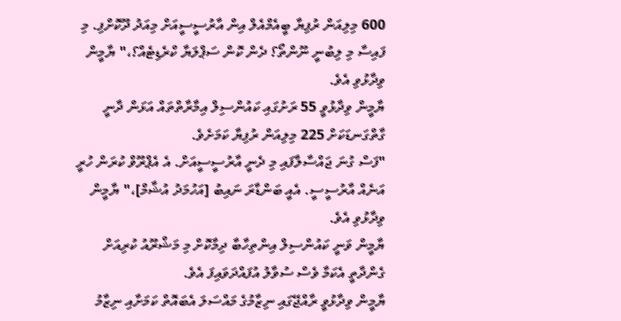600 މިލިއަން ރުފިޔާ ބީއެމްއެލް އިން އާރުސީސީއަށް މިއަދު ދޫކޮށްފި. މި ފައިސާ މި ލިބުނީ ނޫންތޯ؟ ދެން ކޮން ސަޕްލަޔާ ކްރެޑިޓެއް؟،" ޔާމީން ވިދާޅުވި އެވެ.
ޔާމީން ވިދާޅުވީ 55 ރަށުގައި ކައުންސިލް އިމާރާތްތައް އަޅަން ދާނީ ގާތްގަނޑަކަށް 225 މިލިއަން ރުފިޔާ ކަމަށެވެ.
"ފަސް ގުނަ ޖައްސާލާފައި މި ދެނީ އާރުސީސީއަށް. އެ އެޕްރޫވް ކުރަން ހުރީ އަނެއް އާރުސީސީ. އެއީ ބަންޑާރަ ނައިބު [އަހުމަދު އުޝާމް]،" ޔާމީން ވިދާޅުވި އެވެ.
ޔާމީން ވަނީ ކައުންސިލް އިންތިހާބާ ދިމާކޮށް މި މަޝްރޫއު ކުރިއަށް ގެންދާތީ އެކަމާ ވެސް ސުވާލު އުފައްދަވައިފަ އެވެ.
ޔާމީން ވިދާޅުވީ ރާއްޖޭގައި ނިޒާމުގެ މައްސަލަ އެބައޮތް ކަމަށާއި ނިޒާމު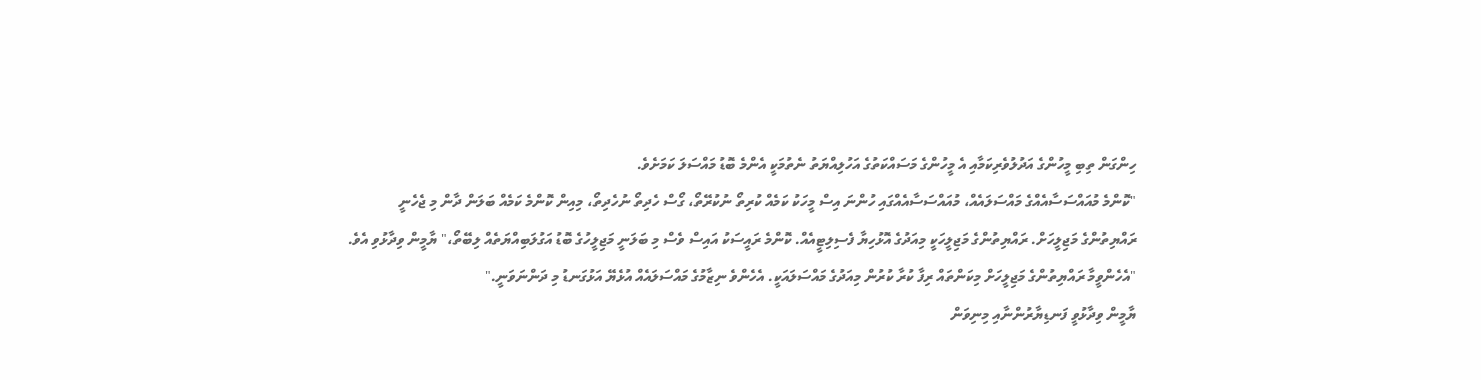ހިންގަން ތިބި މީހުންގެ އަދުލުވެރިކަމާއި އެ މީހުންގެ މަސައްކަތުގެ އަހުލިއްޔަތު ނެތުމަކީ އެންމެ ބޮޑު މައްސަލަ ކަމަށެވެ.
"ކޮންމެ މުއައްސަސާއެއްގެ މައްސަލައެއް، މުއައްސަސާއެއްގައި ހުންނަ އިސް މީހަކު ކަމެއް ކުރިތޯ ނުކުރޭތޯ، ގޯސް ހެދިތޯ ނުހެދިތޯ، މިއިން ކޮންމެ ކަމެއް ބަލަން ދާން މި ޖެހެނީ ރައްޔިތުންގެ މަޖިލީހަށް. ރައްޔިތުންގެ މަޖިލީހަކީ މިއަދުގެ އޮޅުހިޔާ ފެސިލިޓީއެއް. ކޮންމެ ރައީސަކު އައިސް ވެސް މި ބަލަނީ މަޖިލީހުގެ ބޮޑު އަގުލަބިއްޔަތެއް ލިބޭތޯ،" ޔާމީން ވިދާޅުވި އެވެ.
"އެހެންވީމާ ރައްޔިތުންގެ މަޖިލީހަށް މިކަންތައް ރިފާ ކުރާ ކުރުން މިއަދުގެ މައްސަލައަކީ. އެހެންވެ ނިޒާމުގެ މައްސަލައެއް އުޅެޔޭ އަޅުގަނޑު މި ދަންނަވަނީ."
ޔާމީން ވިދާޅުވީ ފަނޑިޔާރުންނާއި މިނިވަން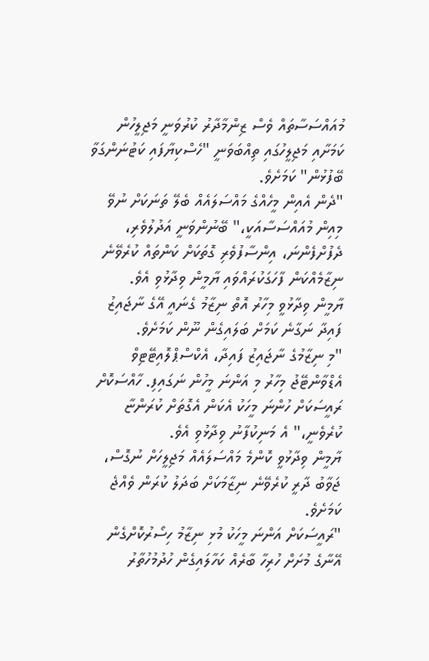މުއައްސަސާތައް ވެސް ޒިންމާދާރު ކުރުވަނީ މަޖިލީހުން ކަމަށާއި މަޖިލީހުގައި ތިއްބަވަނީ "ހެސްކިޔާފައި ކަޓުނަންގަވާ ބޭފުޅުން" ކަމަށެވެ.
"ދެން އެއިން މީހެއްގެ މައްސަލައެއް ބެލޭ ތަނަކަށް ނުވޭ މިއިން މުއައްސަސާއަކީ،" ބޭނުންވަނީ އަދުލުވެރި، ދެފުށްފެންނަ، އިންސާފުވެރި ގޮތަކަށް ކަންތައް ކުރެވޭނެ ނިޒާމެއްކަން ފާހަގަކުރައްވައި ޔާމީން ވިދާޅުވި އެވެ.
ޔާމީން ވިދާޅުވީ މިހާރު އޮތް ނިޒާމު ގެނައީ އޭގެ ނާޖައިޒު ފައިދާ ނަގާނެ ކަމަށް ބަލައިގެން ނޫން ކަމަށެވެ.
"މި ނިޒާމުގެ ނާޖައިޒު ފައިދާ، އެކްސްޕްލޮއިޓޭޓިވް އެޑްވާންޓޭޖު މިހާރު މި އަންނަ މީހުން ނަގައިފި. ހާއްސަކޮށް ރައީސަކަށް ހުންނަ މީހަކު އެކަން އެގޮތަށް ކުރަންޏާ ކުރެވެނީ،" އެ މަނިކުފާނު ވިދާޅުވި އެވެ.
ޔާމީން ވިދާޅުވީ ކޮންމެ މައްސަލައެއް މަޖިލީހަށް ނުގޮސް، ޖަވާބު ދާރީ ކުރެވޭނެ ނިޒާމަކަށް ބަދަލު ކުރަން ވެއްޖެ ކަމަށެވެ.
"ރައީސަކަށް އަންނަ މީހަކު މުޅި ނިޒާމު ހިސޯރުކޮށްގެން އޭނާގެ މުށަށް ހުރިހާ ބާރެއް ކަހާލައިގެން ހުދުމުހުތާރު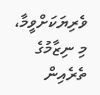ވެރިޔަކަށްވީމާ، މި ނިޒާމުގެ ތެރެއިން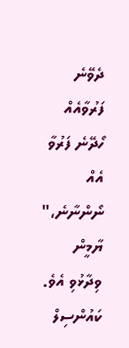ދެވޭނެ ފަރުވާއެއް ހޯދޭނެ ފަރުވާ އެއް ނޯންނާނެ،" ޔާމީން ވިދާޅުވި އެވެ.
ކައުންސިލް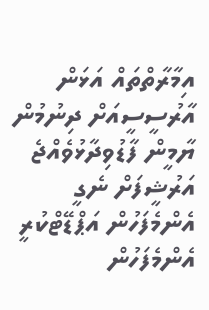އިމާރާތްތައް އަޅަން އާރުސީސީއަށް ދިނުމުން ޔާމީން ފާޑުވިދާޅުވެއްޖެ
އަރުޝީފަށް ނެގީ
އެންމެފަހުން އަޕްޑޭޓްކުރީ
އެންމެފަހުން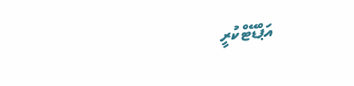އަޕްޑޭޓްކުރީ